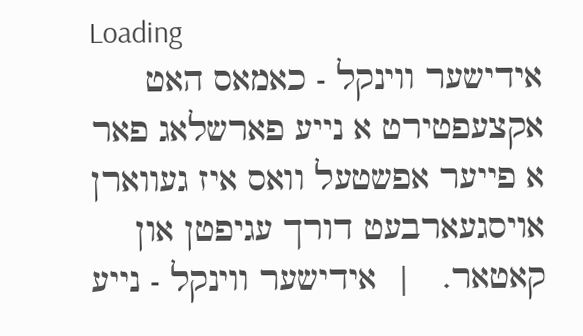Loading
אידישער ווינקל - כאמאס האט אקצעפטירט א נייע פארשלאג פאר א פייער אפשטעל וואס איז געווארן אויסגעארבעט דורך עגיפטן און קאטאר.   |  אידישער ווינקל - נייע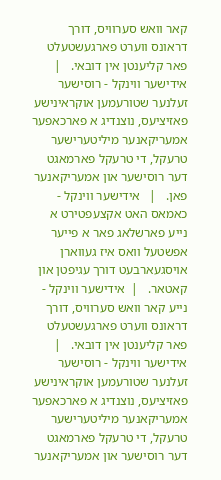קאר וואש סערוויס, דורך דראונס ווערט פארגעשטעלט פאר קליענטן אין דובאי.   |  אידישער ווינקל - רוסישער זעלנער שטורעמען אוקראינישע פאזיציעס, נוצנדיג א פארכאפער אמעריקאנער מיליטערישער טרעקל, די טרעקל פארמאגט דער רוסישער און אמעריקאנער פאן.   |   אידישער ווינקל - כאמאס האט אקצעפטירט א נייע פארשלאג פאר א פייער אפשטעל וואס איז געווארן אויסגעארבעט דורך עגיפטן און קאטאר.   |  אידישער ווינקל - נייע קאר וואש סערוויס, דורך דראונס ווערט פארגעשטעלט פאר קליענטן אין דובאי.   |  אידישער ווינקל - רוסישער זעלנער שטורעמען אוקראינישע פאזיציעס, נוצנדיג א פארכאפער אמעריקאנער מיליטערישער טרעקל, די טרעקל פארמאגט דער רוסישער און אמעריקאנער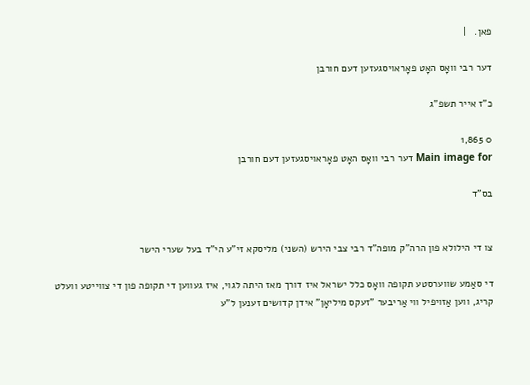פאן.   |

דער רבי וואָס האָט פאָראויסגעזען דעם חורבן

כ"ז אייר תשפ"ג

0 1,865
Main image for דער רבי וואָס האָט פאָראויסגעזען דעם חורבן

בס"ד


צו די הילולא פון הרה"ק מופה"ד רבי צבי הירש (השני) מליסקא זי"ע הי"ד בעל שערי הישר

די סאַמע שווערסטע תקופה וואָס כלל ישראל איז דורך מאז היתה לגוי, איז געווען די תקופה פון די צווייטע וועלט קריג, ווען אַזויפיל ווי אַריבער "זעקס מיליאָן" אידן קדושים זענען ל"ע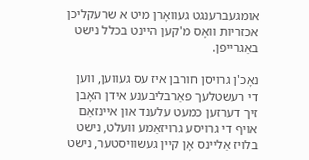אומגעברענגט געוואָרן מיט א שרעקליכן אכזריות וואָס מ'קען היינט בכלל נישט באַגרייפן.

נאָכ'ן גרויסן חורבן איז עס געווען, ווען די רעשטלעך פאַרבליבענע אידן האָבן זיך דערזען כמעט עלענד און איינזאַם אויף די גרויסע גרויזאַמע וועלט, נישט בלויז אַליינס אָן קיין געשוויסטער, נישט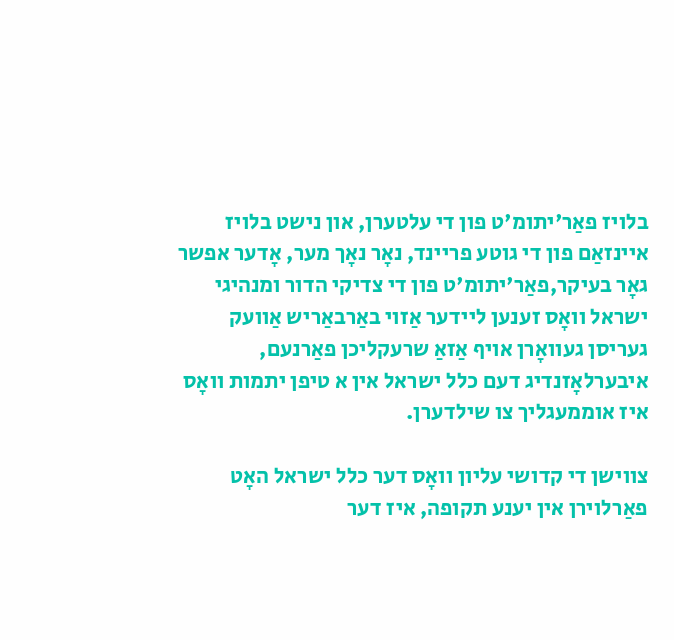בלויז פאַר'יתומ'ט פון די עלטערן, און נישט בלויז איינזאַם פון די גוטע פריינד, נאָר נאָך מער, אָדער אפשר גאָר בעיקר,פאַר'יתומ'ט פון די צדיקי הדור ומנהיגי ישראל וואָס זענען ליידער אַזוי באַרבאַריש אַוועק געריסן געוואָרן אויף אַזאַ שרעקליכן פאַרנעם, איבערלאָזנדיג דעם כלל ישראל אין א טיפן יתמות וואָס איז אוממעגליך צו שילדערן.

צווישן די קדושי עליון וואָס דער כלל ישראל האָט פאַרלוירן אין יענע תקופה, איז דער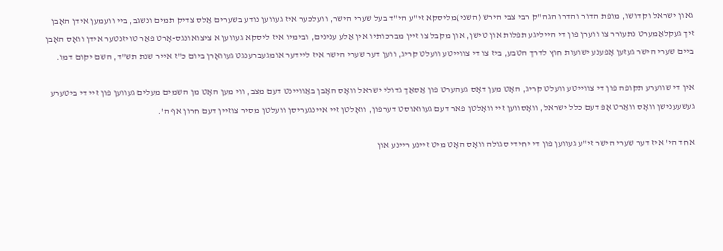גאון ישראל וקדושו, מופת הדור והדרו הגה"ק רבי צבי הירש (השני)מליסקא זי"ע הי"ד בעל שערי הישר, וועלכער איז געווען נודע בשערים אַלס צדיק תמים ונשגב, ביי וועמען אידן האָבן זיך געקלאַמערט נתעורר צו ווערן פון די הייליגע תפלות און טישן, און מקבל צו זיין מברכותיו אין אַלע ענינים, ובימיו איז ליסקא געווען א ציצואונגס-אָרט פאַר טויזנטער אידן וואָס האָבן ביים שערי הישר געזען אָפענע ישועות חוץ לדרך הטבע, ביז צו די צווייטע וועלט קריג, ווען דער שערי הישר איז ליידער אומגעברענגט געוואָרן ביום כ"ז אייר שנת תש"ד, השם יקום דמו.

אין די שווערע תקופה פון די צווייטע וועלט קריג, האָט מען דאָס געהערט פון אַסאַך גדולי ישראל וואָס האָבן באַוויינט דעם מצב, ווי מען האָט מן השמים מעלים געווען פון זיי די ביטערע געשעענישן וואָס וואַרט אָפּ דעם כלל ישראל, וואָסווען זיי וואָלטן פאר דעם געוואוסט דערפון, וואָלטן זיי איינגעריסן וועלטן מסיר צוזיין דעם חרון אף ה'.

אחד הי' איז דער שערי הישר זי"ע געווען פון די יחידי סגולה וואָס האָט מיט זיינע ריינע און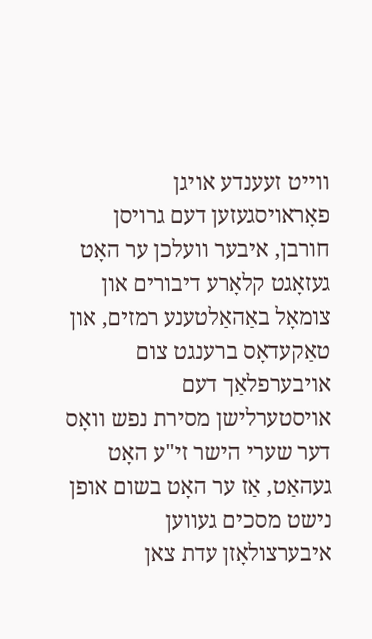ווייט זעענדע אויגן פאָראויסגעזען דעם גרויסן חורבן, איבער וועלכן ער האָט געזאָגט קלאָרע דיבורים און צומאָל באַהאַלטענע רמזים, און טאַקעדאָס ברענגט צום אויבערפלאַך דעם אויסטערלישן מסירת נפש וואָס דער שערי הישר זי"ע האָט געהאַט, אַז ער האָט בשום אופן נישט מסכים געווען איבערצולאָזן עדת צאן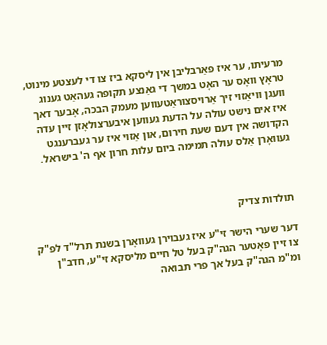מרעיתו, ער איז פאַרבליבן אין ליסקא ביז צו די לעצטע מינוט, טראָץ וואָס ער האָט במשך די גאַנצע תקופה געהאַט גענוג וועגן וויאַזוי זיך אַרויסצוראַטעווען מעמק הבכה, אָבער דאך איז אים נישט עולה על הדעת געווען איבערצולאָזן זיין עדה הקדושה אין דעם שעת חירום, און אַזוי איז ער געברענגט געוואָרן אַלס עולה תמימה ביום עלות חרון אף ה' בישראל.



תולדות צדיק

דער שערי הישר זי"ע איז געבוירן געוואָרן בשנת תרל"ד לפ"ק צו זיין פאָטער הגה"ק בעל טל חיים מליסקא זי"ע, חדב"ן ומ"מ הגה"ק בעל אך פרי תבואה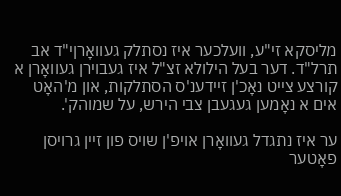מליסקא זי"ע, וועלכער איז נסתלק געוואָרןי"ד אב תרל"ד. דער בעל הילולא זצ"ל איז געבוירן געוואָרן א קורצע צייט נאָכ'ן זיידענ'ס הסתלקות, און מ'האָט אים א נאָמען געגעבן צבי הירש, על שמוהק'.

ער איז נתגדל געוואָרן אויפ'ן שויס פון זיין גרויסן פאָטער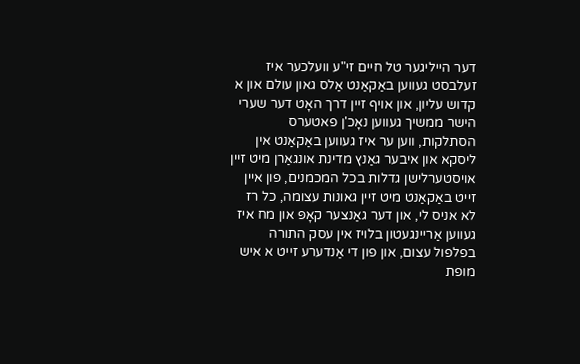דער הייליגער טל חיים זי"ע וועלכער איז זעלבסט געווען באַקאַנט אַלס גאון עולם און א קדוש עליון, און אויף זיין דרך האָט דער שערי הישר ממשיך געווען נאָכ'ן פאטערס הסתלקות, ווען ער איז געווען באַקאַנט אין ליסקא און איבער גאַנץ מדינת אונגאַרן מיט זיין אויסטערלישן גדלות בכל המכמנים, פון איין זייט באַקאַנט מיט זיין גאונות עצומה, כל רז לא אניס לי, און דער גאַנצער קאָפּ און מח איז געווען אַריינגעטון בלויז אין עסק התורה בפלפול עצום, און פון די אַנדערע זייט א איש מופת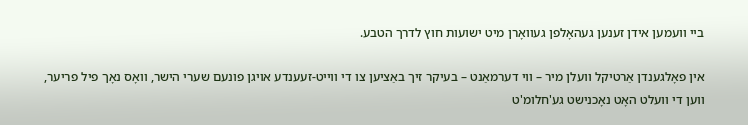ביי וועמען אידן זענען געהאָלפן געוואָרן מיט ישועות חוץ לדרך הטבע.

אין פאָלגענדן אַרטיקל וועלן מיר – ווי דערמאַנט – בעיקר זיך באַציען צו די ווייט-זעענדע אויגן פונעם שערי הישר, וואָס נאָך פיל פריער, ווען די וועלט האָט נאָכנישט גע'חלומ'ט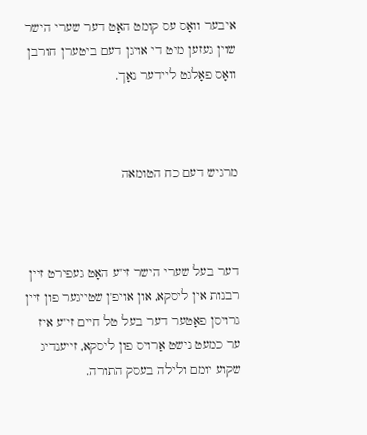איבער וואָס עס קומט האָט דער שערי הישר שוין געזען מיט די אויגן דעם ביטערן חורבן וואָס פאָלגט ליידער נאָך.



מרגיש דעם כח הטומאה



דער בעל שערי הישר זי"ע האָט געפירט זיין רבנות אין ליסקא, און אויפ'ן שטייגער פון זיין גרויסן פאָטער דער בעל טל חיים זי"ע איז ער כמעט נישט אַרויס פון ליסקא, זייענדיג שקוע יומם ולילה בעסק התורה.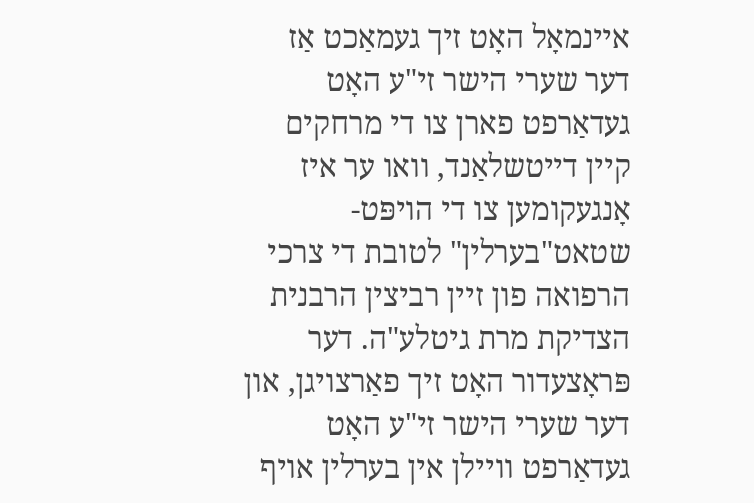איינמאָל האָט זיך געמאַכט אַז דער שערי הישר זי"ע האָט געדאַרפט פארן צו די מרחקים קיין דייטשלאַנד, וואו ער איז אָנגעקומען צו די הויפּט-שטאט"בערלין" לטובת די צרכי הרפואה פון זיין רביצין הרבנית הצדיקת מרת גיטלע"ה. דער פּראָצעדור האָט זיך פאַרצויגן, און דער שערי הישר זי"ע האָט געדאַרפט וויילן אין בערלין אויף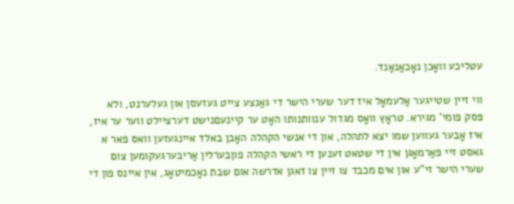עטליכע וואָכן נאָכאַנאַנד.

ווי זיין שטייגער אַלעמאָל איז דער שערי הישר די גאַנצע צייט געזעסן און געלערנט, ולא פּסק פומי' מגירא. טראָץ וואָס מגדול ענוותנותו האָט ער קיינעםנישט דערציילט ווער ער איז, איז אָבער געווען שמו יצא לתהלה, און די אנשי הקהלה האָבן באלד איינגעזען וואס פאר א גאסט זיי פאַרמאָגן אין די שטאט זענען די ראשי הקהלה פוןבערלין אַריבערגעקומען צום שערי הישר זי"ע און אים מכבד צו זיין צו זאגן אדרשה אום שבת נאָכמיטאָג, אין איינס פון די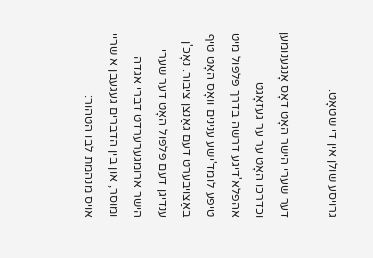גרויסע שולן אין די שטאָט.

דער שערי הישר האָט דאָס אָנגענומען וכדרכו האָט ער ער געזאָגט אהפלא'דיגע דרשה בדרך פּלפּול מיט טיפע לומד'ישע ענינים וואָס האָט טיף באַצויבערט דעם גאַנצן ציבור. נאָכ'ן ענדיגן דעם פּלפּול האָט דער שערי הישר ארומגערערדט דברי אגדה ומוסר, און בין הדברים געגעבן א שריי אויס מנהמת לבו הטהור: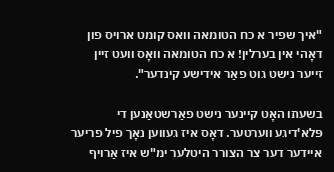"איך שפיר א כח הטומאה וואס קומט ארויס פון דאָהי אין בערלין! א כח הטומאה וואָס וועט זיין זייער נישט גוט פאַר אידישע קינדער".

בשעתו האָט קיינער נישט פאַרשטאַנען די פּלא'דיגע ווערטער. דאָס איז געווען נאָך פיל פריער איידער דער צר הצורר היטלער ימ"ש איז אַרויף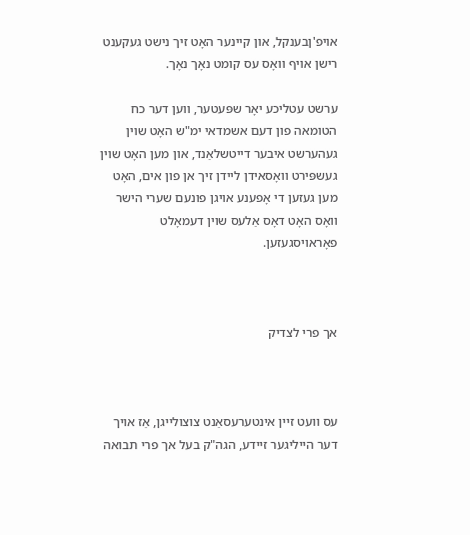אויפ'ןבענקל, און קיינער האָט זיך נישט געקענט רישן אויף וואָס עס קומט נאָך נאָך.

ערשט עטליכע יאָר שפּעטער, ווען דער כח הטומאה פון דעם אשמדאי ימ"ש האָט שוין געהערשט איבער דייטשלאַנד, און מען האָט שוין געשפּירט וואָסאידן ליידן זיך אן פון אים, האָט מען געזען די אָפענע אויגן פונעם שערי הישר וואָס האָט דאָס אַלעס שוין דעמאָלט פאָראויסגעזען.



אך פרי לצדיק



עס וועט זיין אינטערעסאַנט צוצולייגן, אַז אויך דער הייליגער זיידע, הגה"ק בעל אך פרי תבואה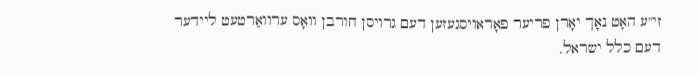זי"ע האָט נאָך יאָרן פריער פאָראויסגעזען דעם גרויסן חורבן וואָס ערוואַרטעט ליידער דעם כלל ישראל.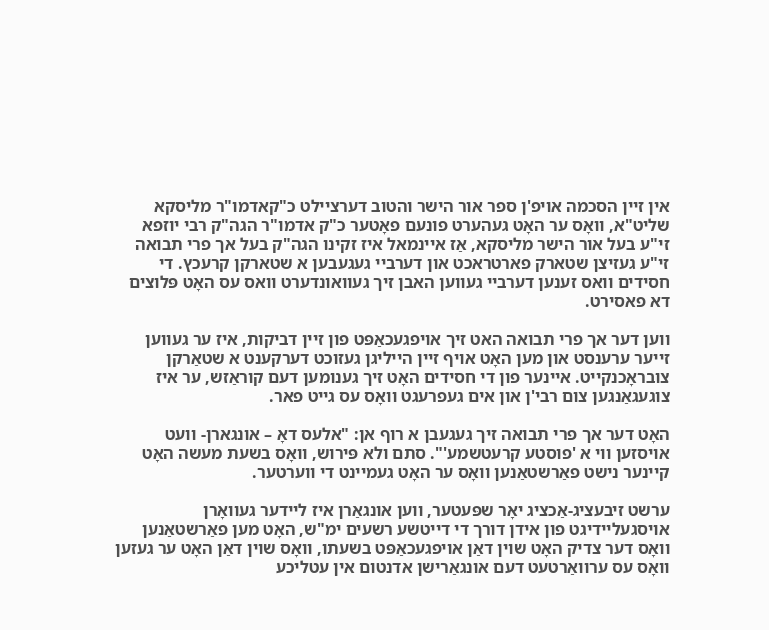אין זיין הסכמה אויפ'ן ספר אור הישר והטוב דערציילט כ"קאדמו"ר מליסקא שליט"א, וואָס ער האָט געהערט פונעם פאָטער כ"ק אדמו"ר הגה"ק רבי יוזפא זי"ע בעל אור הישר מליסקא, אַז איינמאל איז זקינו הגה"ק בעל אך פרי תבואה זי"ע געזיצן שטארק פארטראכט און דערביי געגעבען א שטארקן קרעכץ. די חסידים וואס זענען דערביי געווען האבן זיך געוואונדערט וואס עס האָט פּלוצים דא פאסירט.

ווען דער אך פרי תבואה האט זיך אויפגעכאַפּט פון זיין דביקות, איז ער געווען זייער ערענסט און מען האָט אויף זיין הייליגן געזוכט דערקענט א שטאַרקן צובראָכנקייט. איינער פון די חסידים האָט זיך גענומען דעם קוראַזש, ער איז צוגעגאַנגען צום רבי'ן און אים געפרעגט וואָס עס גייט פאר.

האָט דער אך פרי תבואה זיך געגעבן א רוף אן: "אלעס דאָ – אונגארן- וועט אויסזען ווי א 'פוסטע קרעטשמע'". סתם ולא פּירוש, וואָס בשעת מעשה האָט קיינער נישט פאַרשטאַנען וואָס ער האָט געמיינט די ווערטער.

ערשט זיבעציג-אַכציג יאָר שפּעטער, ווען אונגאַרן איז ליידער געוואָרן אויסגעליידיגט פון אידן דורך די דייטשע רשעים ימ"ש, האָט מען פאַרשטאַנען וואָס דער צדיק האָט שוין דאַן אויפגעכאַפּט בשעתו, וואָס שוין דאַן האָט ער געזען וואָס עס ערוואַרטעט דעם אונגאַרישן אדנטום אין עטליכע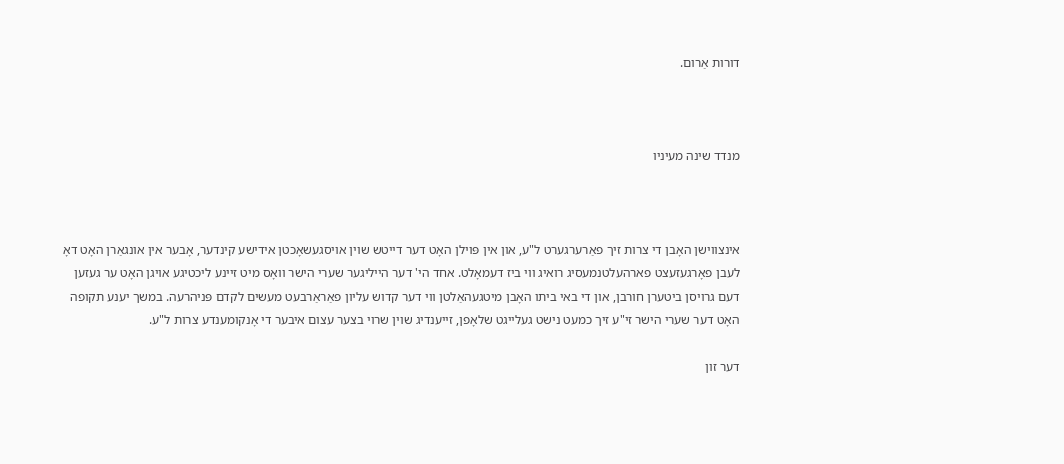דורות אַרום.



מנדד שינה מעיניו



אינצווישן האָבן די צרות זיך פאַרערגערט ל"ע, און אין פּוילן האָט דער דייטש שוין אויסגעשאָכטן אידישע קינדער, אָבער אין אונגאַרן האָט דאָ לעבן פאָרגעזעצט פארהעלטנמעסיג רואיג ווי ביז דעמאָלט. אחד הי' דער הייליגער שערי הישר וואָס מיט זיינע ליכטיגע אויגן האָט ער געזען דעם גרויסן ביטערן חורבן, און די באי ביתו האָבן מיטגעהאַלטן ווי דער קדוש עליון פאַראַרבעט מעשים לקדם פּניהרעה. במשך יענע תקופה האָט דער שערי הישר זי"ע זיך כמעט נישט געלייגט שלאָפן, זייענדיג שוין שרוי בצער עצום איבער די אָנקומענדע צרות ל"ע.

דער זון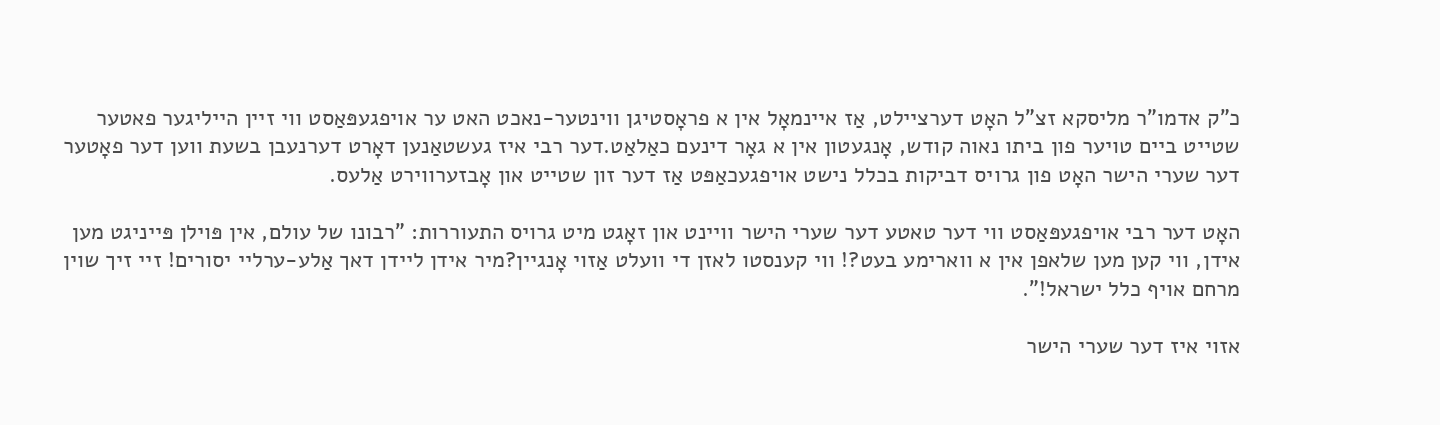כ"ק אדמו"ר מליסקא זצ"ל האָט דערציילט, אַז איינמאָל אין א פראָסטיגן ווינטער-נאכט האט ער אויפגעפּאַסט ווי זיין הייליגער פאטער שטייט ביים טויער פון ביתו נאוה קודש, אָנגעטון אין א גאָר דינעם כאַלאַט.דער רבי איז געשטאַנען דאָרט דערנעבן בשעת ווען דער פאָטער דער שערי הישר האָט פון גרויס דביקות בכלל נישט אויפגעכאַפּט אַז דער זון שטייט און אָבזערווירט אַלעס.

האָט דער רבי אויפגעפּאַסט ווי דער טאטע דער שערי הישר וויינט און זאָגט מיט גרויס התעוררות: "רבונו של עולם, אין פּוילן פּייניגט מען אידן, ווי קען מען שלאפן אין א ווארימע בעט?! ווי קענסטו לאזן די וועלט אַזוי אָנגיין?מיר אידן ליידן דאך אַלע-ערליי יסורים! זיי זיך שוין מרחם אויף כלל ישראל!".

אזוי איז דער שערי הישר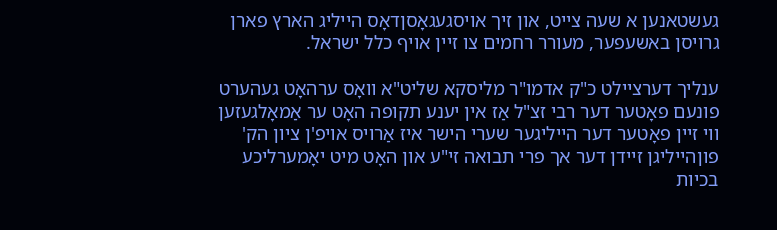געשטאנען א שעה צייט, און זיך אויסגעגאָסןדאָס הייליג הארץ פארן גרויסן באשעפער, מעורר רחמים צו זיין אויף כלל ישראל.

ענליך דערציילט כ"ק אדמו"ר מליסקא שליט"א וואָס ערהאָט געהערט פונעם פאָטער דער רבי זצ"ל אַז אין יענע תקופה האָט ער אַמאָלגעזען ווי זיין פאָטער דער הייליגער שערי הישר איז אַרויס אויפ'ן ציון הק' פוןהייליגן זיידן דער אך פרי תבואה זי"ע און האָט מיט יאָמערליכע בכיות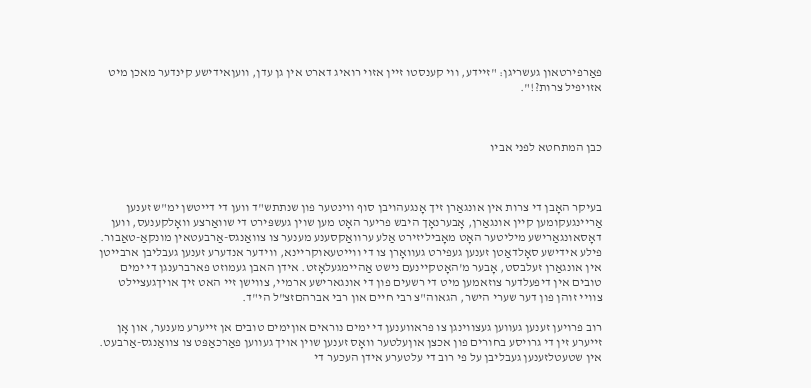פאַרפירטאון געשריגן: "זיידע, ווי קענסטו זיין אזוי רואיג דארט אין גן עדן, וועןאידישע קינדער מאכן מיט אזויפיל צרות?!".



כבן המתחטא לפני אביו



בעיקר האָבן די צרות אין אונגאַרן זיך אָנגעהויבן סוף ווינטער פון שנתתש"ד ווען די דייטשן ימ"ש זענען אַריינגעקומען קיין אונגאַרן, אָבערנאָך היבש פריער האָט מען שוין געשפּירט די שוואַרצע וואָלקענעס, ווען דאָסאונגאַרישע מיליטער האָט מאָביליזירט אַלע ערוואַקסענע מענער צו צוואַנגס-אַרבעטאין מונקאַ-טאַבור. פילע אידישע סאָלדאַטן זענען געפירט געוואָרן צו די ווייטעאוקריינא, ווידער אנדערע זענען געבליבן ארבייטן אין אונגאַרן זעלבסט, אָבער מ'האָטקיינעם נישט אַהיימגעלאָזט. אידן האבן געמוזט פארברענגן די ימים טובים אין דיפעלדער צוזאמען מיט די רשעים פון די אונגארישע ארמיי, צווישן זיי האט זיך אויךגעציילט צוויי זוהן פון דער שערי הישר, הגאוה"צ רבי חיים און רבי אברהםזצ"ל הי"ד.

רוב פרויען זענען געווען געצווינגן צו פראווענען די ימים נוראים אוןימים טובים אן זייערע מענער, און אָן זייערע זין די גרויסע בחורים פון אכצן אוןעלטער וואָס זענען שוין אויך געווען פאַרכאַפּט צו צוואַנגס-אַרבעט. אין שטעטלזענען געבליבן על פי רוב די עלטערע אידן העכער די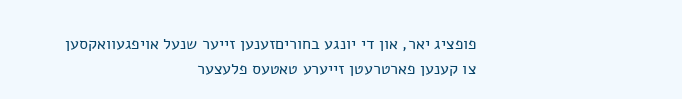פופציג יאר, און די יונגע בחוריםזענען זייער שנעל אויפגעוואקסען צו קענען פארטרעטן זייערע טאטעס פלעצער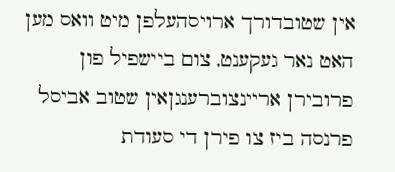אין שטובדורך ארויסהעלפן מיט וואס מען האט נאר געקענט, צום ביישפיל פון פרובירן אריינצוברענגןאין שטוב אביסל פרנסה ביז צו פירן די סעודת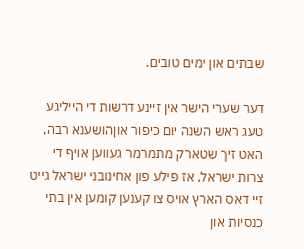שבתים און ימים טובים.

דער שערי הישר אין זיינע דרשות די הייליגע טעג ראש השנה יום כיפור אוןהושענא רבה, האט זיך שטארק מתמרמר געווען אויף די צרות ישראל, אז פילע פון אחינובני ישראל גייט זיי דאס הארץ אויס צו קענען קומען אין בתי כנסיות און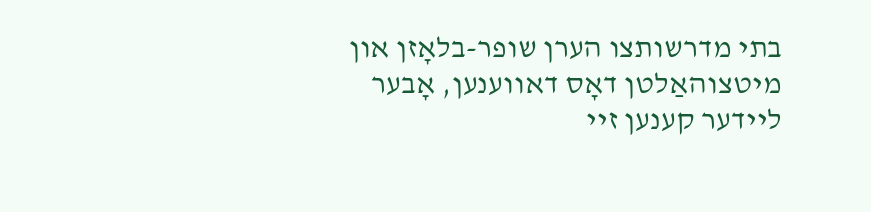בתי מדרשותצו הערן שופר-בלאָזן און מיטצוהאַלטן דאָס דאווענען, אָבער ליידער קענען זיי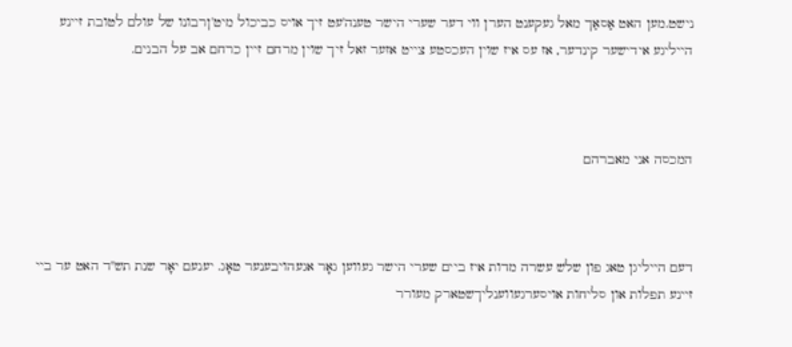נישט.מען האט אַסאַך מאל געקענט הערן ווי דער שערי הישר טענה'עט זיך אויס כביכול מיט'ןרבונו של עולם לטובת זיינע הייליגע אידישער קינדער, אז עס איז שוין העכסטע צייט אזער זאל זיך שוין מרחם זיין כרחם אב על הבנים.



המכסה אני מאברהם



דעם הייליגן טאג פון שלש עשרה מדות איז ביים שערי הישר געווען גאָר אגעהויבענער טאָג. יענעם יאָר שנת תש"ד האט ער ביי זיינע תפלות און סליחות אויסערגעווענליךשטארק מעורר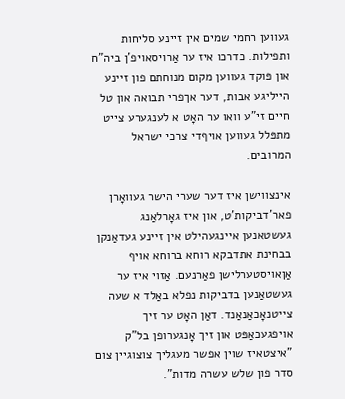געווען רחמי שמים אין זיינע סליחות ותפילות. כדרכו איז ער אַרויסאויפ'ן ביה"ח און פּוקד געווען מקום מנוחתם פון זיינע הייליגע אבות, דער אךפרי תבואה און טל חיים זי"ע וואו ער האָט א לענגערע צייט מתפּלל געווען אויףדי צרכי ישראל המרובים.

אינצווישן איז דער שערי הישר געוואָרן פאר'דביקות'ט, און איז גאָרלאַנג געשטאנען איינגעהילט אין זיינע געדאַנקן בבחינת אתדבקא רוחא ברוחא אויף אַןאויסטערלישן פאַרנעם. אַזוי איז ער געשטאַנען בדביקות נפלא באַלד א שעה צייטנאָכאַנאַנד. דאַן האָט ער זיך אויפגעכאַפּט און זיך אָנגערופן בל"ק "איצטאיז שוין אפשר מעגליך צוצוגיין צום סדר פון שלש עשרה מדות".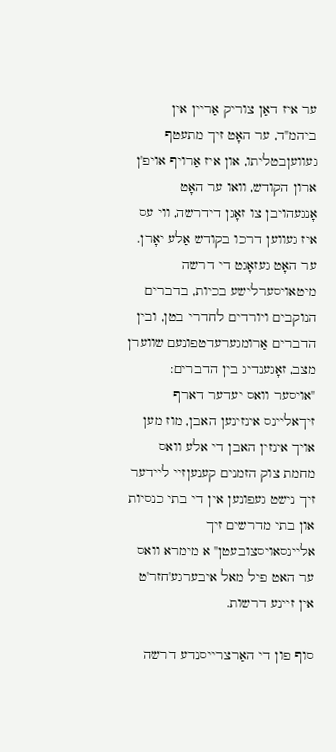ער איז דאַן צוריק אַריין אין ביהמ"ד, ער האָט זיך מתעטף געוועןבטליתו, און איז אַרויף אויפ'ן ארון הקודש, וואו ער האָט אָנגעהויבן צו זאָגן דידרשה, ווי עס איז געווען דרכו בקודש אַלע יאָרן. ער האָט געזאָגט די דרשה מיטאויסערלישע בכיות, בדברים הנוקבים ויורדים לחדרי בטן, ובין הדברים אַרומגערעדטפונעם שווערן מצב, זאָגענדיג בין הדברים: "אויסער וואס יעדער דארף זיךאליינס אינזינען האבן, מוז מען אויך אינזין האבן די אלע וואס מחמת צוק הזמנים קענעןזיי ליידער זיך נישט געפונען אין די בתי כנסיות און בתי מדרשים זיך אליינסאויסצובעטן" א מימרא וואס ער האט פיל מאל איבערגע'חזר'ט אין זיינע דרשות.

סוף פון די האַרצרייסנדע דרשה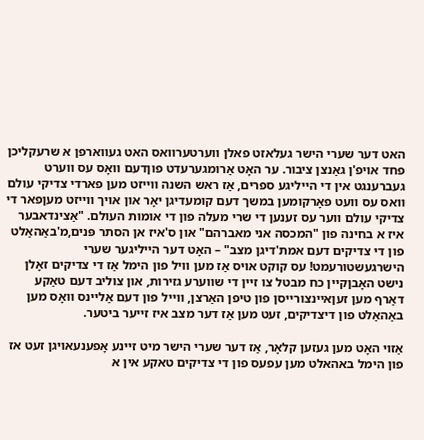האט דער שערי הישר געלאזט פאלן ווערטערוואס האט געווארפן א שרעקליכן פחד אויפ'ן גאַנצן ציבור. ער האָט אַרומגערעדט פוןדעם וואָס עס ווערט געברענגט אין די הייליגע ספרים, אַז ראש השנה ווייזט מען פארדי צדיקי עולם וואס עס וועט פאָרקומען במשך דעם קומעדיגן יאָר און אויך ווייזט מעןפאר די צדיקי עולם ווער עס זענען די שרי מעלה פון די אומות העולם. "אַצינדאבער איז א בחינה פון "המכסה אני מאברהם" און ס'איז אן הסתר פּנים,מ'באַהאַלט פון די צדיקים דעם אמת'דיגן מצב" – האָט דער הייליגער שערי הישרגעשטורעמט! עס קוקט אויס אַז מען וויל פון הימל אַז די צדיקים זאָלן נישט האָבןקיין כח מבטל צו זיין די שווערע גזירות, און צוליב דעם טאַקע דאַרף מען זעןאיינצורייסן פון טיפן האַרצן, ווייל פון דעם אַליינס וואָס מען באַהאַלט פון דיצדיקים, זעט מען אַז דער מצב איז זייער ביטער.

אַזוי האָט מען געזען קלאָר, אַז דער שערי הישר מיט זיינע אָפענעאויגן זעט אז פון הימל באהאלט מען עפעס פון די צדיקים טאקע אין א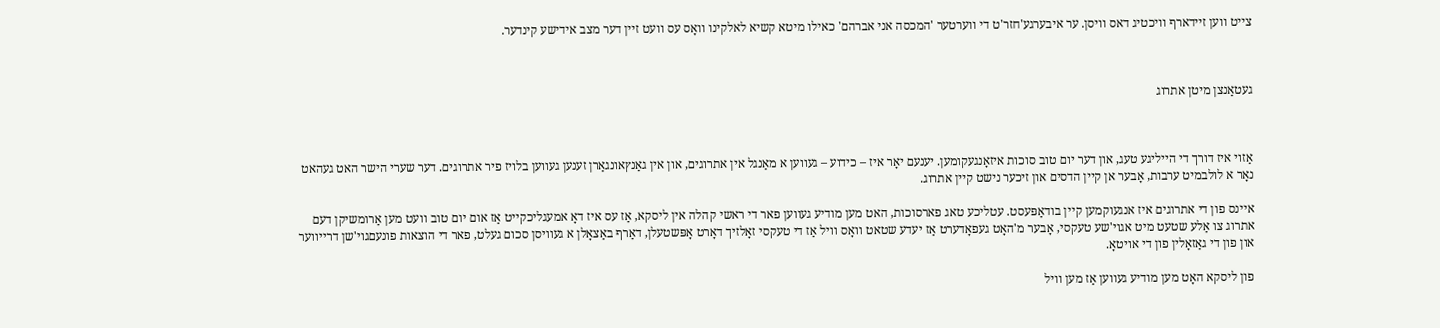צייט ווען זיידארף וויכטיג דאס וויסן. ער איבערגע'חזר'ט די ווערטער 'המכסה אני אברהם' כאילו מיטא קשיא לאלקינו וואָס עס וועט זיין דער מצב אידישע קינדער.



געטאַנצן מיטן אתרוג



אַזוי איז דורך די הייליגע טעג, און דער יום טוב סוכות איזאָנגעקומען. יענעם יאָר איז – כידוע – געווען א מאַנגל אין אתרוגים, און אין גאַנץאונגאַרן זענען געווען בלויז פיר אתרוגים. דער שערי הישר האט געהאט נאָר א לולבמיט ערבות, אָבער אן קיין הדסים און זיכער נישט קיין אתרוג.

איינס פון די אתרוגים איז אנגעוקמען קיין בודאַפּעסט. עטליכע טאג פארסוכות, האט מען מודיע געווען פאר די ראשי קהלה אין ליסקא, אַז עס איז דאָ אמעגליכקייט אַז אום יום טוב וועט מען אַרומשיקן דעם אתרוג צו אַלע שטעט מיט אגוי'שע טעקסי, אָבער מ'האָט געפאָדערט אַז יעדע שטאט וואָס וויל אַז די טעקסי זאָלזיך דאָרט אָפּשטעלן, דאַרף באַצאָלן א געוויסן סכום געלט, פאר די הוצאות פונעםגוי'שן דרייווער און פון די גאַזאָלין פון די אויטאָ.

פון ליסקא האָט מען מודיע געווען אַז מען וויל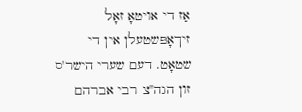אַז די אויטאָ זאָל זיךאָפּשטעלן אין די שטאָט. דעם שערי הישר'ס זון הגה"צ רבי אברהם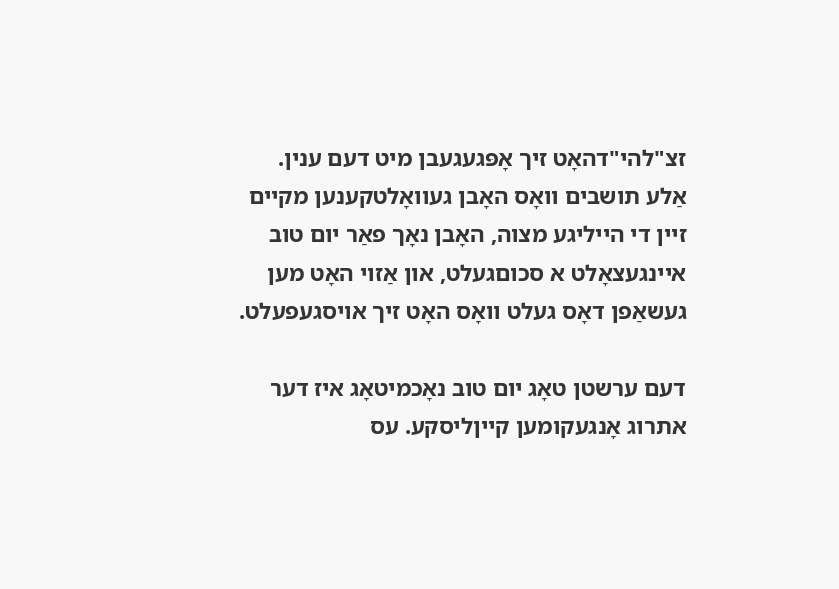זצ"להי"דהאָט זיך אָפּגעגעבן מיט דעם ענין. אַלע תושבים וואָס האָבן געוואָלטקענען מקיים זיין די הייליגע מצוה, האָבן נאָך פאַר יום טוב איינגעצאָלט א סכוםגעלט, און אַזוי האָט מען געשאַפן דאָס געלט וואָס האָט זיך אויסגעפעלט.

דעם ערשטן טאָג יום טוב נאָכמיטאָג איז דער אתרוג אָנגעקומען קייןליסקע. עס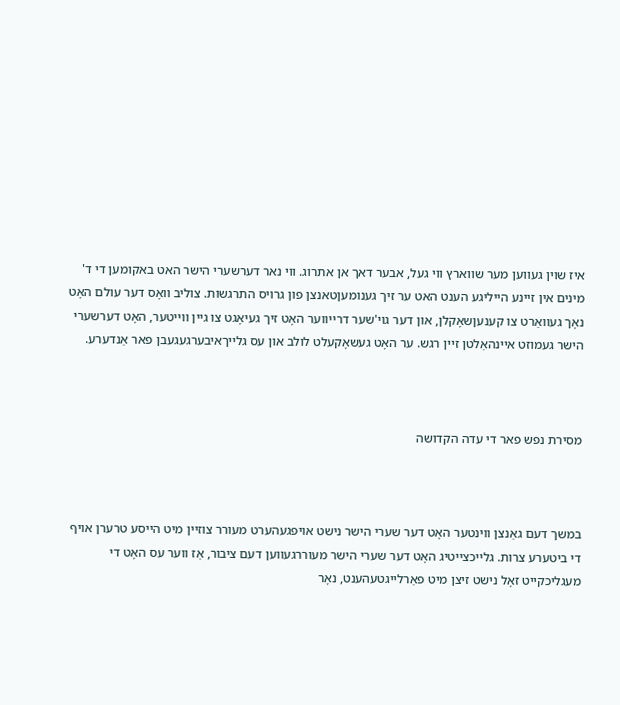איז שוין געווען מער שווארץ ווי געל, אבער דאך אן אתרוג. ווי נאר דערשערי הישר האט באקומען די ד' מינים אין זיינע הייליגע הענט האט ער זיך גענומעןטאנצן פון גרויס התרגשות. צוליב וואָס דער עולם האָט נאָך געוואַרט צו קענעןשאָקלן, און דער גוי'שער דרייווער האָט זיך געיאָגט צו גיין ווייטער, האָט דערשערי הישר געמוזט איינהאַלטן זיין רגש. ער האָט געשאָקעלט לולב און עס גלייךאיבערגעגעבן פאר אַנדערע.



מסירת נפש פאר די עדה הקדושה



במשך דעם גאַנצן ווינטער האָט דער שערי הישר נישט אויפגעהערט מעורר צוזיין מיט הייסע טרערן אויף די ביטערע צרות. גלייכצייטיג האָט דער שערי הישר מעוררגעווען דעם ציבור, אַז ווער עס האָט די מעגליכקייט זאָל נישט זיצן מיט פאַרלייגטעהענט, נאָר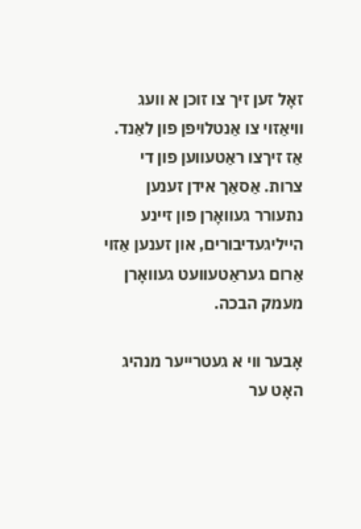זאָל זען זיך צו זוכן א וועג וויאַזוי צו אַנטלויפן פון לאַנד. אַז זיךצו ראַטעווען פון די צרות. אַסאַך אידן זענען נתעורר געוואָרן פון זיינע הייליגעדיבורים, און זענען אַזוי אַרום געראַטעוועט געוואָרן מעמק הבכה.

אָבער ווי א געטרייער מנהיג האָט ער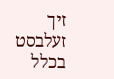זיך זעלבסט בכלל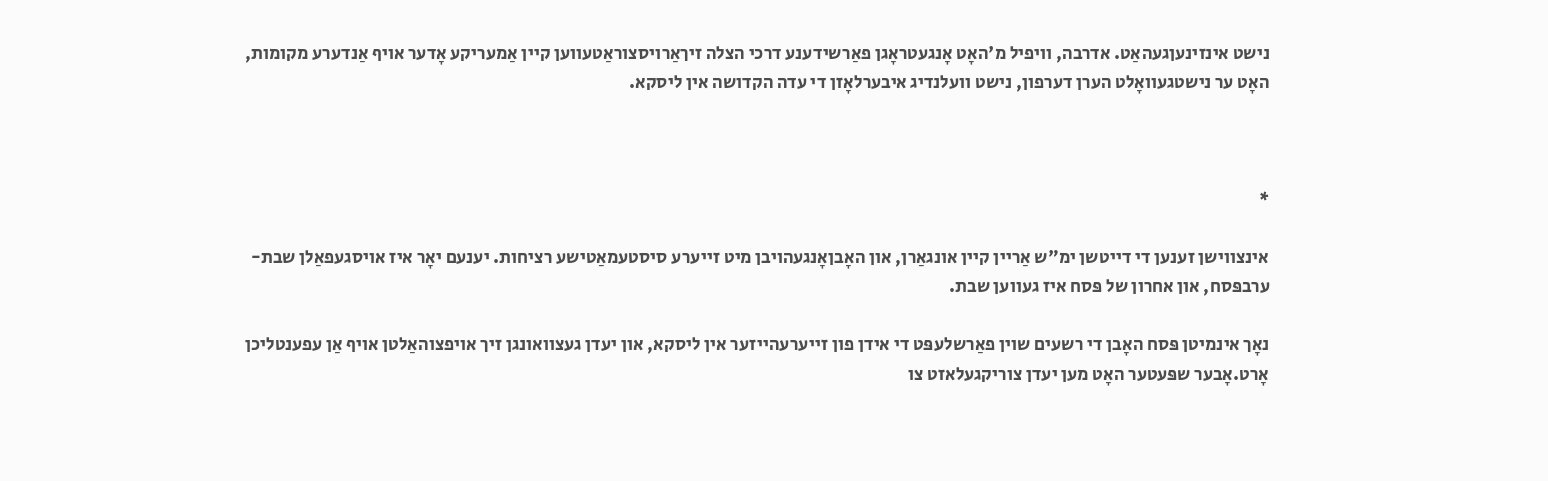נישט אינזינעןגעהאַט. אדרבה, וויפיל מ'האָט אָנגעטראָגן פאַרשידענע דרכי הצלה זיךאַרויסצוראַטעווען קיין אַמעריקע אָדער אויף אַנדערע מקומות, האָט ער נישטגעוואָלט הערן דערפון, נישט וועלנדיג איבערלאָזן די עדה הקדושה אין ליסקא.



*

אינצווישן זענען די דייטשן ימ"ש אַריין קיין אונגאַרן, און האָבןאָנגעהויבן מיט זייערע סיסטעמאַטישע רציחות. יענעם יאָר איז אויסגעפאַלן שבת-ערבפּסח, און אחרון של פּסח איז געווען שבת.

נאָך אינמיטן פּסח האָבן די רשעים שוין פאַרשלעפּט די אידן פון זייערעהייזער אין ליסקא, און יעדן געצוואונגן זיך אויפצוהאַלטן אויף אַן עפענטליכן אָרט.אָבער שפּעטער האָט מען יעדן צוריקגעלאזט צו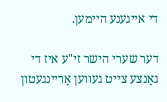די אייגענע היימען.

דער שערי הישר זי"ע איז די גאַנצע צייט געווען אַריינגעטון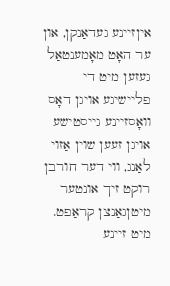איןזיינע געדאַנקן, און ער האָט מאָמענטאַל געזען מיט די פליישיגע אויגן דאָס וואָסזיינע גייסטישע אויגן זעען שוין אַזוי לאַנג, ווי דער חורבן רוקט זיך אונטער מיטןגאַנצן קראַפט. מיט זיינע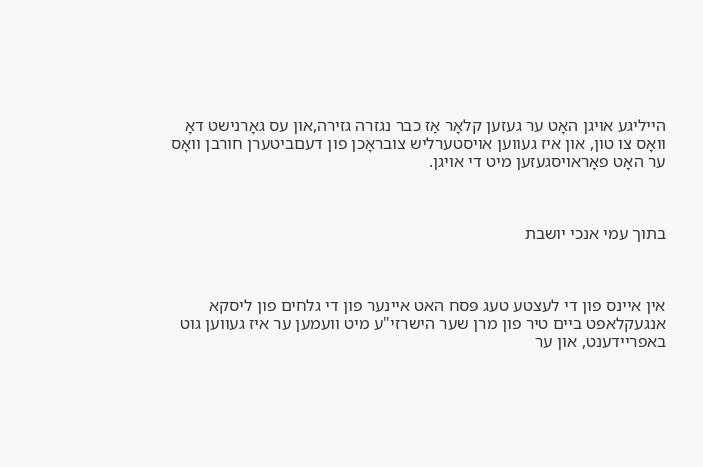הייליגע אויגן האָט ער געזען קלאָר אַז כבר נגזרה גזירה,און עס גאָרנישט דאָ וואָס צו טון, און איז געווען אויסטערליש צובראָכן פון דעםביטערן חורבן וואָס ער האָט פאָראויסגעזען מיט די אויגן.



בתוך עמי אנכי יושבת



אין איינס פון די לעצטע טעג פּסח האט איינער פון די גלחים פון ליסקא אנגעקלאפט ביים טיר פון מרן שער הישרזי"ע מיט וועמען ער איז געווען גוט באפריידענט, און ער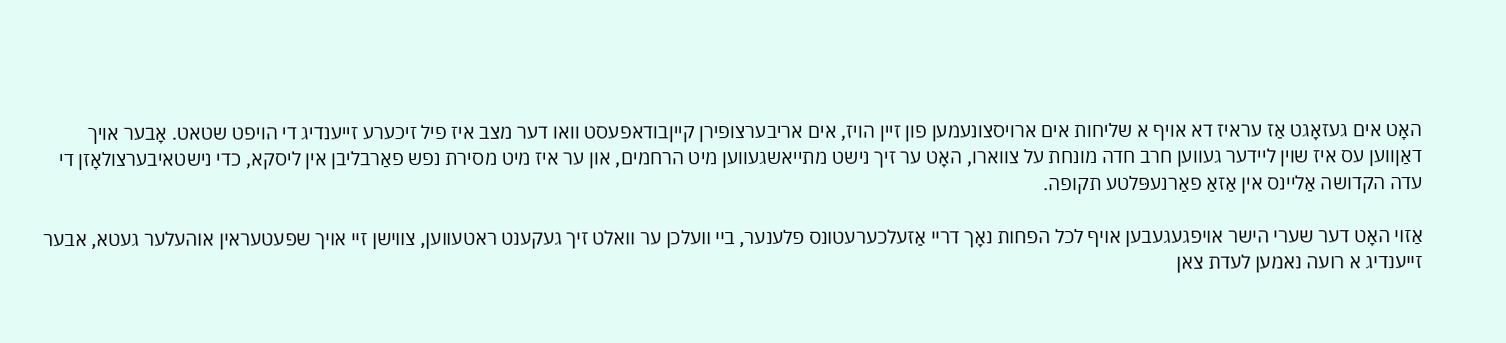האָט אים געזאָגט אַז עראיז דא אויף א שליחות אים ארויסצונעמען פון זיין הויז, אים אריבערצופירן קייןבודאפעסט וואו דער מצב איז פיל זיכערע זייענדיג די הויפט שטאט. אָבער אויך דאַןווען עס איז שוין ליידער געווען חרב חדה מונחת על צווארו, האָט ער זיך נישט מתייאשגעווען מיט הרחמים, און ער איז מיט מסירת נפש פאַרבליבן אין ליסקא, כדי נישטאיבערצולאָזן די עדה הקדושה אַליינס אין אַזאַ פאַרנעפּלטע תקופה.

אַזוי האָט דער שערי הישר אויפגעגעבען אויף לכל הפחות נאָך דריי אַזעלכערעטונס פלענער, ביי וועלכן ער וואלט זיך געקענט ראטעווען, צווישן זיי אויך שפעטעראין אוהעלער געטא, אבער זייענדיג א רועה נאמען לעדת צאן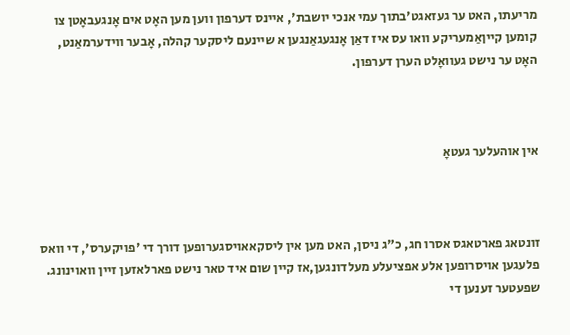מריעתו, האט ער געזאגט'בתוך עמי אנכי יושבת', איינס דערפון ווען מען האָט אים אָנגעבאָטן צו קומען קייןאַמעריקע וואו עס איז דאַן אָנגעגאַנגען א שיינעם ליסקער קהלה, אָבער ווידערמאַנט, האָט ער נישט געוואָלט הערן דערפון.



אין אוהעלער געטאָ



זונטאג פארטאגס אסרו חג, כ"ג ניסן, האט מען אין ליסקאאויסגערופען דורך די 'פויקערס', די וואס פלעגען אויסרופען אלע אפציעלע מעלדונגען,אז קיין שום איד טאר נישט פארלאזען זיין וואוינונג. שפעטער זענען די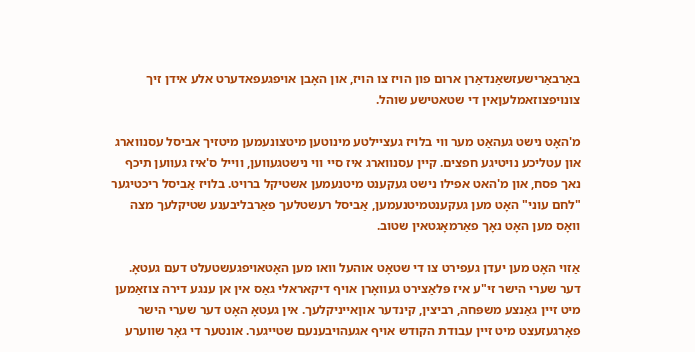באַרבאַרישעזשאַנדאַרן ארום פון הויז צו הויז, און האָבן אויפגעפאדערט אלע אידן זיך צונויפצוזאמלעןאין די שטאטישע שוהל.

מ'האָט נישט געהאַט מער ווי בלויז געציילטע מינוטען מיטצונעמען מיטזיך אביסל עסנווארג און עטליכע נויטיגע חפצים. קיין עסנווארג איז סיי ווי נישטגעווען, ווייל ס'איז געווען תיכף נאך פסח, און מ'האט אפילו נישט געקענט מיטנעמען אשטיקל ברויט. בלויז אַביסל ריכטיגער "לחם עוני" האָט מען געקענטמיטנעמען, אַביסל רעשטלעך פאַרבליבענע שטיקלעך מצה וואָס מען האָט נאָך פאַרמאָגטאין שטוב.

אַזוי האָט מען יעדן געפירט צו די שטאָט אוהעל וואו מען האָטאויפגעשטעלט דעם געטאָ. דער שערי הישר זי"ע איז פּלאַצירט געוואָרן אויף דיקאראלי גאַס אין אן ענגע דירה צוזאַמען מיט זיין גאַנצע משפּחה, רביצין, קינדער אוןאייניקלעך. אין געטאָ האָט דער שערי הישר פאָרגעזעצט מיט זיין עבודת הקודש אויף אגעהויבענעם שטייגער. אונטער די גאָר שווערע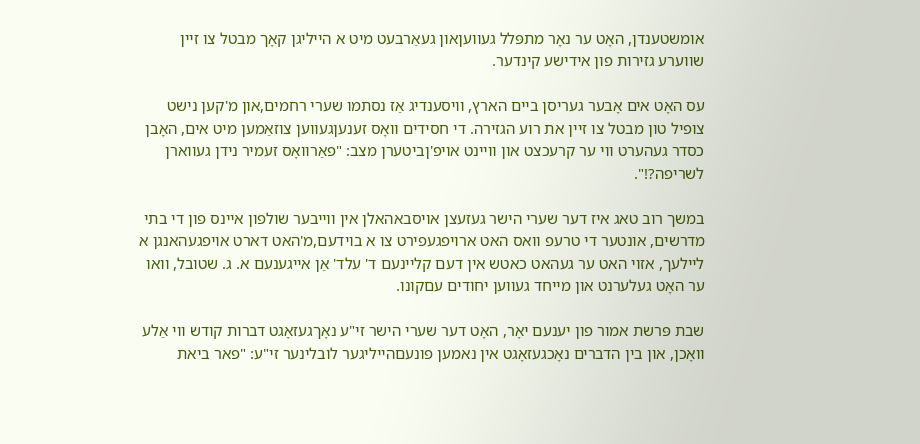אומשטענדן, האָט ער נאָר מתפּלל געוועןאון געאַרבעט מיט א הייליגן קאָך מבטל צו זיין שווערע גזירות פון אידישע קינדער.

עס האָט אים אָבער געריסן ביים הארץ, וויסענדיג אַז נסתמו שערי רחמים,און מ'קען נישט צופיל טון מבטל צו זיין את רוע הגזירה. די חסידים וואָס זענעןגעווען צוזאַמען מיט אים, האָבן כסדר געהערט ווי ער קרעכצט און וויינט אויפ'ןביטערן מצב: "פאַרוואָס זעמיר נידן געווארן לשריפה?!".

במשך רוב טאג איז דער שערי הישר געזעצן אויסבאהאלן אין ווייבער שולפון איינס פון די בתי מדרשים, אונטער די טרעפ וואס האט ארויפגעפירט צו א בוידעם,מ'האט דארט אויפגעהאנגן א ליילעך, אזוי האט ער געהאט כאטש אין דעם קליינעם ד' עלד' אַן אייגענעם א. ג. שטובל, וואו ער האָט געלערנט און מייחד געווען יחודים עםקונו.

שבת פּרשת אמור פון יענעם יאָר, האָט דער שערי הישר זי"ע נאָךגעזאָגט דברות קודש ווי אַלע וואָכן, און בין הדברים נאָכגעזאָגט אין נאמען פונעםהייליגער לובלינער זי"ע: "פאר ביאת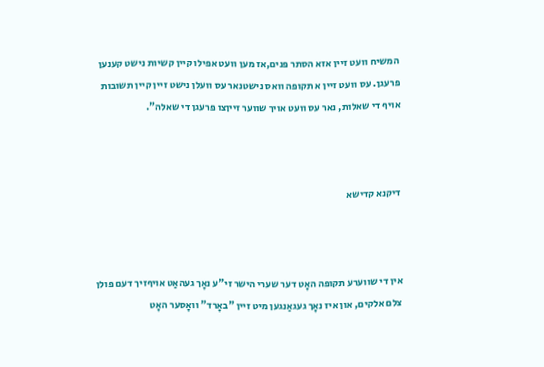המשיח וועט זיין אזא הסתר פּנים,אז מען וועט אפילו קיין קשיות נישט קענען פרעגן. עס וועט זיין א תקופה וואס נישטנאר עס וועלן נישט זיין קיין תשובות אויף די שאלות, נאר עס וועט אויך שווער זייןצו פרעגן די שאלה".



דיקנא קדישא



אין די שווערע תקופה האָט דער שערי הישר זי"ע נאָך געהאַט אויףזיך דעם פולן צלם אלקים, און איז נאָך געגאַנגען מיט זיין "באָרד" וואָסער האָט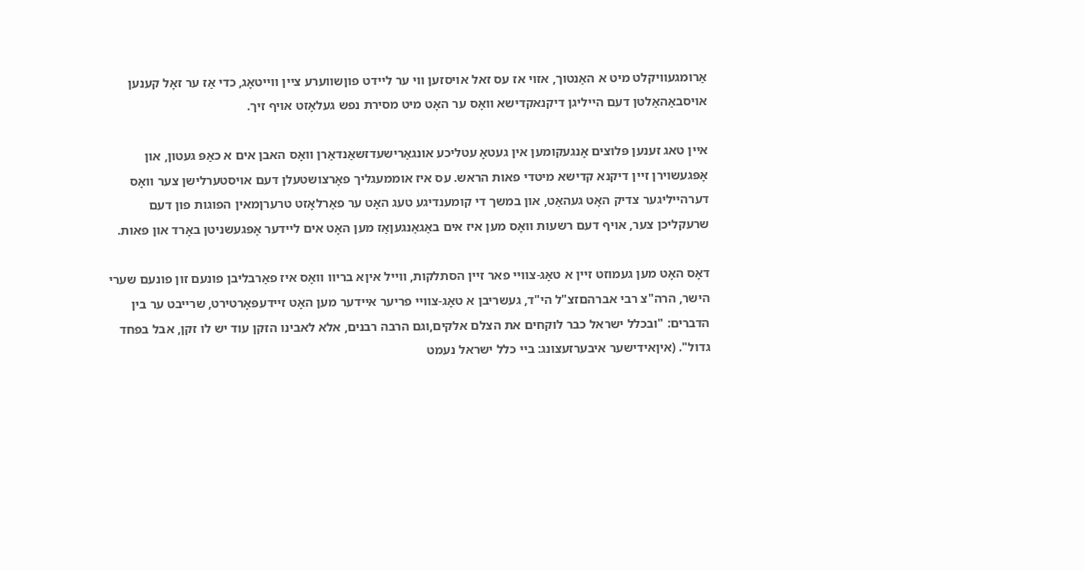אַרומגעוויקלט מיט א האַנטוך, אזוי אז עס זאל אויסזען ווי ער ליידט פוןשווערע ציין ווייטאָג, כדי אַז ער זאָל קענען אויסבאַהאַלטן דעם הייליגן דיקנאקדישא וואָס ער האָט מיט מסירת נפש געלאָזט אויף זיך.

איין טאג זענען פּלוצים אָנגעקומען אין געטאָ עטליכע אונגאַרישעדזשאַנדאַרן וואָס האבן אים א כאַפּ געטון, און אָפּגעשוירן זיין דיקנא קדישא מיטדי פאות הראש. עס איז אוממעגליך פאָרצושטעלן דעם אויסטערלישן צער וואָס דערהייליגער צדיק האָט געהאַט, און במשך די קומענדיגע טעג האָט ער פאַרלאָזט טרערןמאין הפוגות פון דעם שרעקליכן צער, אויף דעם רשעות וואָס מען איז אים באַגאַנגעןאַז מען האָט אים ליידער אָפּגעשניטן באָרד און פאות.

דאָס האָט מען געמוזט זיין א טאָג-צוויי פאר זיין הסתלקות, ווייל איןא בריוו וואָס איז פאַרבליבן פונעם זון פונעם שערי הישר, הרה"צ רבי אברהםזצ"ל הי"ד, געשריבן א טאָג-צוויי פריער איידער מען האָט זיידעפּאָרטירט, שרייבט ער בין הדברים: "ובכלל ישראל כבר לוקחים את הצלם אלקים,וגם הרבה רבנים, אלא לאבינו הזקן עוד יש לו זקן, אבל בפחד גדול". (איןאידישער איבערזעצונג: ביי כלל ישראל נעמט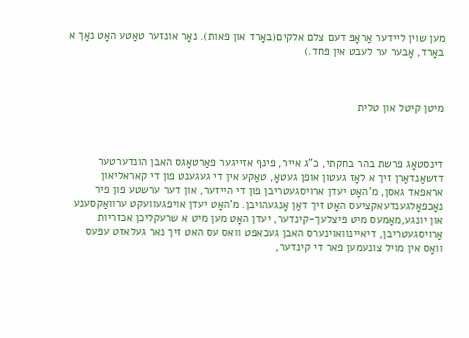מען שוין ליידער אַראָפּ דעם צלם אלקים(באָרד און פאות). נאָר אונזער טאַטע האָט נאָך א באָרד, אָבער ער לעבט אין פּחד.)



מיטן קיטל און טלית



דינסטאָג פרשת בהר בחקתי, כ"ג אייר, פינף אזייגער פאַרטאָגס האבן הונדערטער דזשאַנדאַרן זיך א לאָז געטון אופן געטאָ, טאַקע אין די געגענט פון די קאראליאון אראפאד גאסן, מ'האָט יעדן ארויסגעטריבן פון די הייזער, און דער ערשטע פון פיר נאָכפאָלגענדעאקציעס האָט זיך דאַן אָנגעהויבן. מ'האָט יעדן אויפגעוועקט ערוואַקסענע און יונגע,מאַמעס מיט פּיצלעך-קינדער, יעדן האָט מען מיט א שרעקליכן אכזריות אַרויסגעטריבן, דיאיינוואוינערס האבן געכאפט וואס עס האט זיך נאר געלאזט עפּעס וואָס אין מויל צונעמען פאר די קינדער,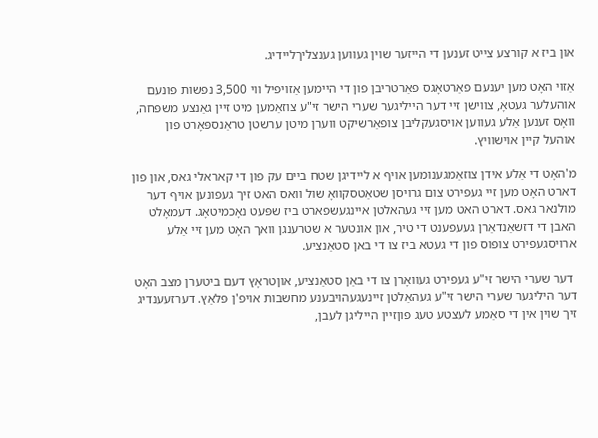און ביז א קורצע צייט זענען די הייזער שוין געווען גענצליךליידיג.

אַזוי האָט מען יענעם פאַרטאָגס פאַרטריבן פון די היימען אַזויפיל ווי 3,500 נפשות פונעם אוהעלער געטאָ, צווישן זיי דער הייליגער שערי הישר זי"ע צוזאַמען מיט זיין גאַנצע משפּחה, וואָס זענען אַלע געווען אויסגעקליבן צופאַרשיקט ווערן מיטן ערשטן טראַנספּאָרט פון אוהעל קיין אוישוויץ.

מ'האָט די אַלע אידן צוזאַמגענומען אויף א ליידיגן שטח ביים עק פון די קאראלי גאס, און פון דארט האָט מען זיי געפירט צום גרויסן שטאַטסקוואָ שול וואס האט זיך געפונען אויף דער מולנאר גאס. דארט האט מען זיי געהאלטן איינגעשפארט ביז שפּעט נאָכמיטאָג. דעמאָלט האבן די דזשאַנדאַרן געעפענט די טיר, און אונטער א שטרענגן וואך האָט מען זיי אַלע ארויסגעפירט צופוס פון די געטא ביז צו די באן סטאַנציע.

 דער שערי הישר זי"ע געפירט געוואָרן צו די באַן סטאַנציע, אוןטראָץ דעם ביטערן מצב האָט דער היליגער שערי הישר זי"ע געהאַלטן זיינעגעהויבענע מחשבות אויפ'ן פּלאַץ. דערזעענדיג זיך שוין אין די סאַמע לעצטע טעג פוןזיין הייליגן לעבן,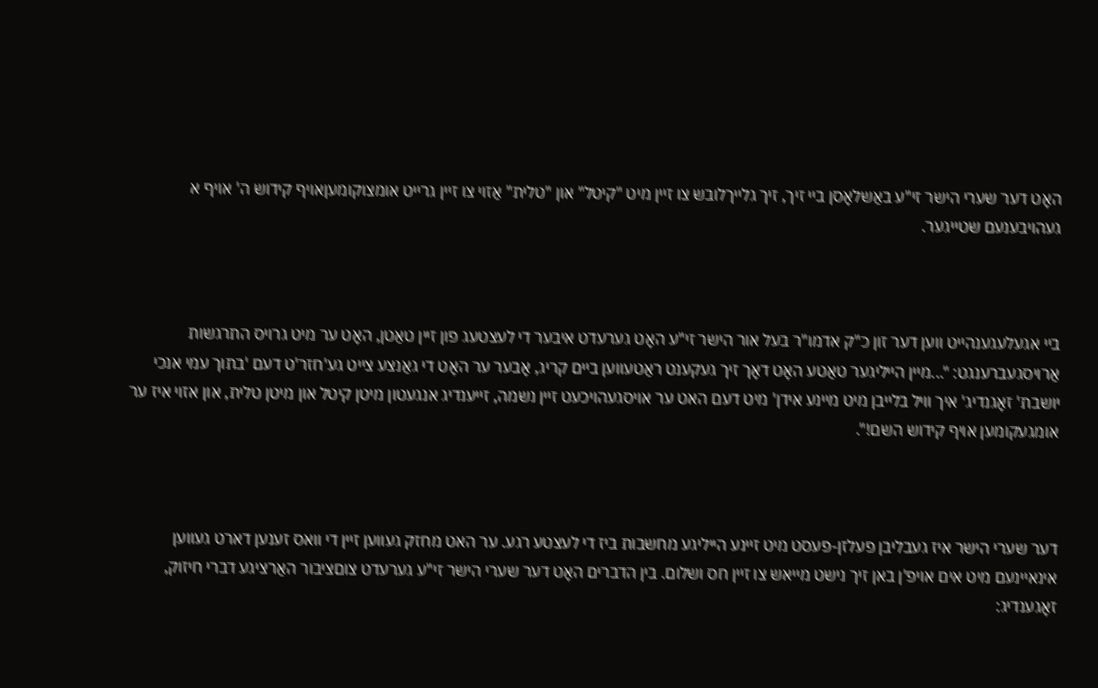האָט דער שערי הישר זי"ע באַשלאָסן ביי זיך, זיך גלייךלובש צו זיין מיט "קיטל" און "טלית" אַזוי צו זיין גרייט אומצוקומעןאויף קידוש ה' אויף א געהויבענעם שטייגער.



ביי אגעלעגענהייט ווען דער זון כ"ק אדמו"ר בעל אור הישר זי"ע האָט גערעדט איבער די לעצטעג פון זיין טאַטן, האָט ער מיט גרויס התרגשות אַרויסגעברענגט: "...מיין הייליגער טאַטע האָט דאָך זיך געקענט ראַטעווען ביים קריג, אָבער ער האָט די גאַנצע צייט גע'חזר'ט דעם 'בתוך עמי אנכי יושבת' זאָגנדיג' איך וויל בלייבן מיט מיינע אידן' מיט דעם האט ער אויסגעהויכעט זיין נשמה, זייענדיג אנגעטון מיטן קיטל און מיטן טלית, און אזוי איז ער אומגעקומען אויף קידוש השם!".



דער שערי הישר איז געבליבן פעלזן-פעסט מיט זיינע הייליגע מחשבות ביז די לעצטע רגע. ער האט מחזק געווען זיין די וואס זענען דארט געווען אינאיינעם מיט אים אויפ'ן באן זיך נישט מייאש צו זיין חס ושלום. בין הדברים האָט דער שערי הישר זי"ע גערעדט צוםציבור האַרציגע דברי חיזוק, זאָגענדיג: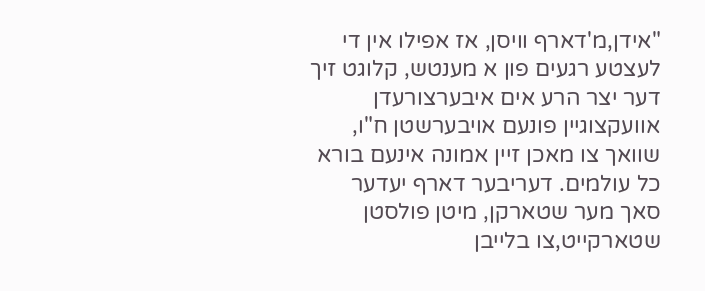"אידן,מ'דארף וויסן, אז אפילו אין די לעצטע רגעים פון א מענטש, קלוגט זיך דער יצר הרע אים איבערצורעדן אוועקצוגיין פונעם אויבערשטן ח"ו, שוואך צו מאכן זיין אמונה אינעם בורא כל עולמים. דעריבער דארף יעדער סאך מער שטארקן, מיטן פולסטן שטארקייט,צו בלייבן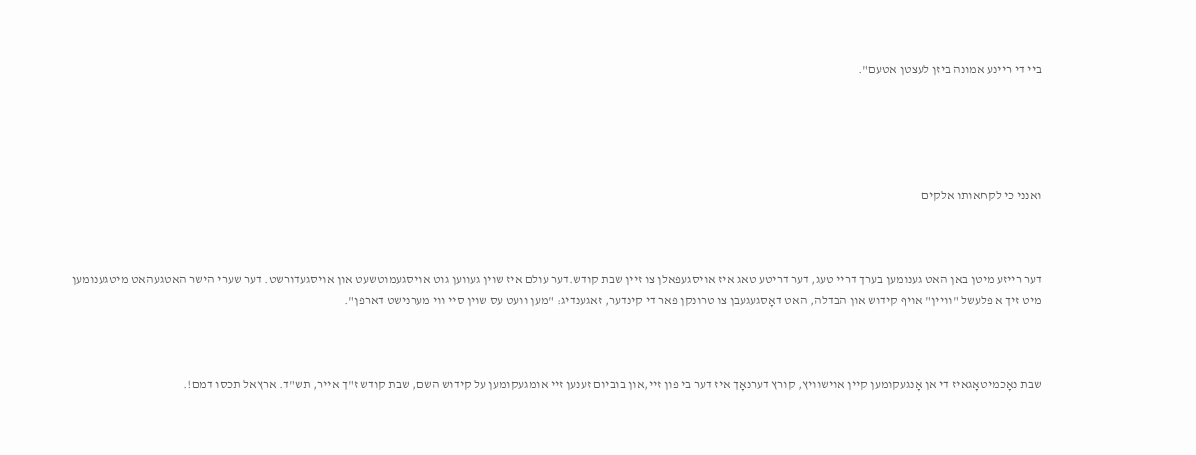ביי די ריינע אמונה ביזן לעצטן אטעם".





ואנני כי לקחאותו אלקים



דער רייזע מיטן באן האט גענומען בערך דריי טעג, דער דריטע טאג איז אויסגעפאלן צו זיין שבת קודש.דער עולם איז שוין געווען גוט אויסגעמוטשעט און אויסגעדורשט. דער שערי הישר האטגעהאט מיטגענומען מיט זיך א פלעשל "וויין" אויף קידוש און הבדלה, האט דאָסגעגעבן צו טרונקן פאר די קינדער, זאגענדיג: "מען וועט עס שוין סיי ווי מערנישט דארפן".



שבת נאָכמיטאָגאיז די אן אָנגעקומען קיין אוישוויץ, קורץ דערנאָך איז דער בי פון זיי,און בוביום זענען זיי אומגעקומען על קידוש השם, שבת קודש ז"ך אייר, תש"ד. ארץאל תכסו דמם!.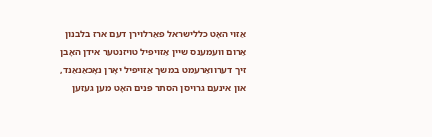אַזוי האָט כללישראל פאַרלוירן דעם ארז בלבנון אַרום וועמענס שיין אַזויפיל טויזנטער אידן האָבן זיך דערוואַרעמט במשך אַזויפיל יאָרן נאָכאַנאַנד, און אינעם גרויסן הסתר פּנים האָט מען געזען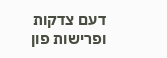דעם צדקות ופרישות פון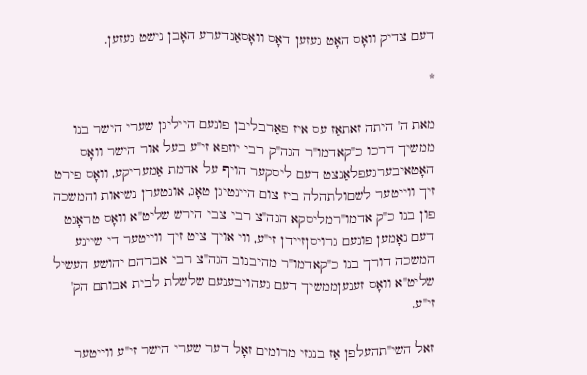דעם צדיק וואָס האָט געזען דאָס וואָסאַנדערע האָבן נישט געזען.

*

מאת ה' היתה זאתאַז עס איז פאַרבליבן פונעם הייליגן שערי הישר בנו ממשיך דרכו כ"קאדמו"ר הגה"ק רבי יוזפא זי"ע בעל אור הישר וואָס האָטאיבערגעפלאַנצט דעם ליסקער הויף על אדמת אַמעריקע, וואָס פירט זיך ווייטער לשםולתהלה ביז צום היינטיגן טאָג, אונטערן נשיאות והמשכה פון בנו כ"ק אדמו"רמליסקא הגה"צ רבי צבי הירש שליט"א וואָס טראָגט דעם נאָמען פונעם גרויסןזיידן זי"ע, ווי אויך ציט זיך ווייטער די שיינע המשכה דורך בנו כ"קאדמו"ר מהיבנוב הגה"צ רבי אברהם יהושע העשיל שליט"א וואָס זענעןממשיך דעם געהויבענעם שלשלת לבית אבותם הק' זי"ע.

זאל השי"תהעלפן אַז בנגזי מרומים זאָל דער שערי הישר זי"ע ווייטער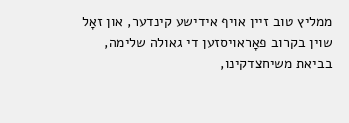ממליץ טוב זיין אויף אידישע קינדער, און זאָל שוין בקרוב פאָראויסזען די גאולה שלימה, בביאת משיחצדקינו,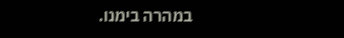במהרה בימנו.